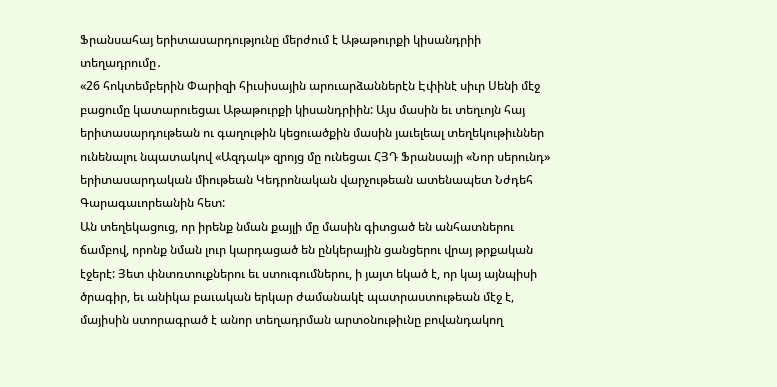Ֆրանսահայ երիտասարդությունը մերժում է Աթաթուրքի կիսանդրիի տեղադրումը․
«26 հոկտեմբերին Փարիզի հիւսիսային արուարձաններէն Էփինէ սիւր Սենի մէջ բացումը կատարուեցաւ Աթաթուրքի կիսանդրիին: Այս մասին եւ տեղւոյն հայ երիտասարդութեան ու գաղութին կեցուածքին մասին յաւելեալ տեղեկութիւններ ունենալու նպատակով «Ազդակ» զրոյց մը ունեցաւ ՀՅԴ Ֆրանսայի «Նոր սերունդ» երիտասարդական միութեան Կեդրոնական վարչութեան ատենապետ Նժդեհ Գարագաւորեանին հետ:
Ան տեղեկացուց, որ իրենք նման քայլի մը մասին գիտցած են անհատներու ճամբով, որոնք նման լուր կարդացած են ընկերային ցանցերու վրայ թրքական էջերէ: Յետ փնտռտուքներու եւ ստուգումներու, ի յայտ եկած է, որ կայ այնպիսի ծրագիր, եւ անիկա բաւական երկար ժամանակէ պատրաստութեան մէջ է, մայիսին ստորագրած է անոր տեղադրման արտօնութիւնը բովանդակող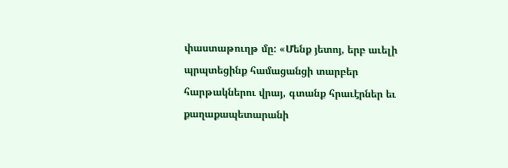փաստաթուղթ մը: «Մենք յետոյ, երբ աւելի պրպտեցինք համացանցի տարբեր հարթակներու վրայ, գտանք հրաւէրներ եւ քաղաքապետարանի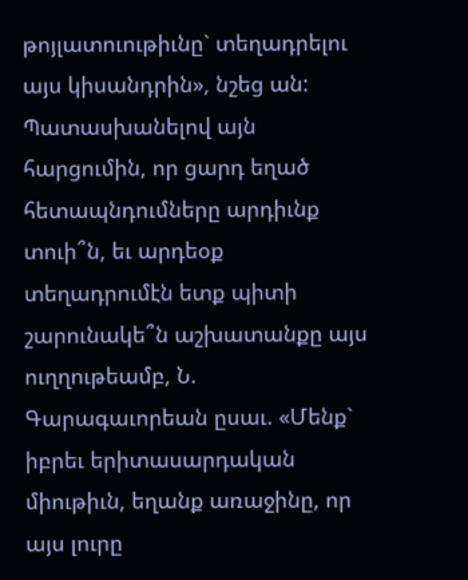թոյլատուութիւնը` տեղադրելու այս կիսանդրին», նշեց ան:
Պատասխանելով այն հարցումին, որ ցարդ եղած հետապնդումները արդիւնք տուի՞ն, եւ արդեօք տեղադրումէն ետք պիտի շարունակե՞ն աշխատանքը այս ուղղութեամբ, Ն. Գարագաւորեան ըսաւ. «Մենք` իբրեւ երիտասարդական միութիւն, եղանք առաջինը, որ այս լուրը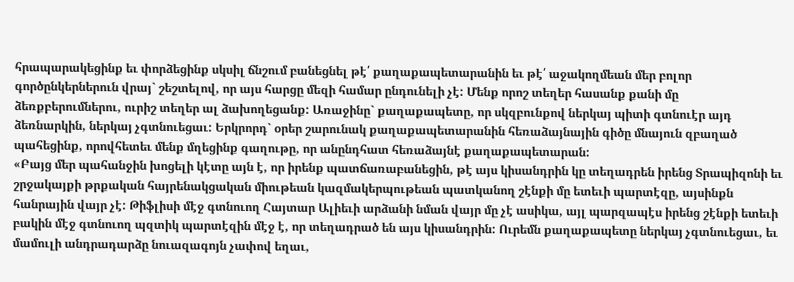հրապարակեցինք եւ փորձեցինք սկսիլ ճնշում բանեցնել թէ՛ քաղաքապետարանին եւ թէ՛ աջակողմեան մեր բոլոր գործընկերներուն վրայ` շեշտելով, որ այս հարցը մեզի համար ընդունելի չէ: Մենք որոշ տեղեր հասանք քանի մը ձեռքբերումներու, ուրիշ տեղեր ալ ձախողեցանք: Առաջինը` քաղաքապետը, որ սկզբունքով ներկայ պիտի գտնուէր այդ ձեռնարկին, ներկայ չգտնուեցաւ: Երկրորդ` օրեր շարունակ քաղաքապետարանին հեռաձայնային գիծը մնայուն զբաղած պահեցինք, որովհետեւ մենք մղեցինք գաղութը, որ անընդհատ հեռաձայնէ քաղաքապետարան:
«Բայց մեր պահանջին խոցելի կէտը այն է, որ իրենք պատճառաբանեցին, թէ այս կիսանդրին կը տեղադրեն իրենց Տրապիզոնի եւ շրջակայքի թրքական հայրենակցական միութեան կազմակերպութեան պատկանող շէնքի մը ետեւի պարտէզը, այսինքն հանրային վայր չէ: Թիֆլիսի մէջ գտնուող Հայտար Ալիեւի արձանի նման վայր մը չէ ասիկա, այլ պարզապէս իրենց շէնքի ետեւի բակին մէջ գտնուող պզտիկ պարտէզին մէջ է, որ տեղադրած են այս կիսանդրին: Ուրեմն քաղաքապետը ներկայ չգտնուեցաւ, եւ մամուլի անդրադարձը նուազագոյն չափով եղաւ,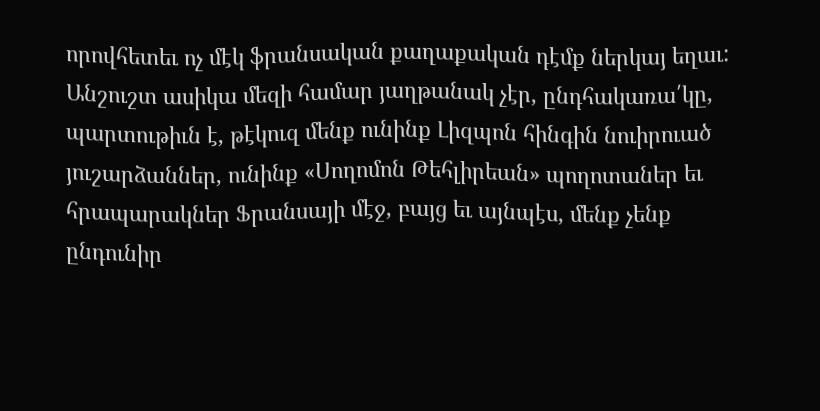որովհետեւ ոչ մէկ ֆրանսական քաղաքական դէմք ներկայ եղաւ: Անշուշտ ասիկա մեզի համար յաղթանակ չէր, ընդհակառա՛կը, պարտութիւն է, թէկուզ մենք ունինք Լիզպոն հինգին նուիրուած յուշարձաններ, ունինք «Սողոմոն Թեհլիրեան» պողոտաներ եւ հրապարակներ Ֆրանսայի մէջ, բայց եւ այնպէս, մենք չենք ընդունիր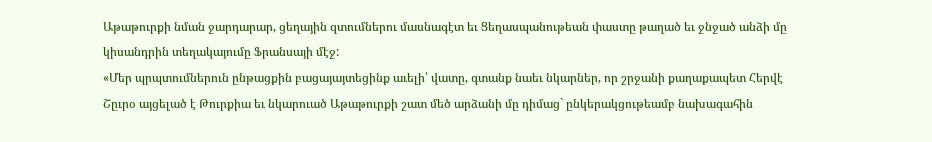Աթաթուրքի նման ջարդարար, ցեղային զտումներու մասնագէտ եւ Ցեղասպանութեան փաստը թաղած եւ ջնջած անձի մը կիսանդրին տեղակայումը Ֆրանսայի մէջ:
«Մեր պրպտումներուն ընթացքին բացայայտեցինք աւելի՛ վատը, գտանք նաեւ նկարներ, որ շրջանի քաղաքապետ Հերվէ Շըւրօ այցելած է Թուրքիա եւ նկարուած Աթաթուրքի շատ մեծ արձանի մը դիմաց` ընկերակցութեամբ նախագահին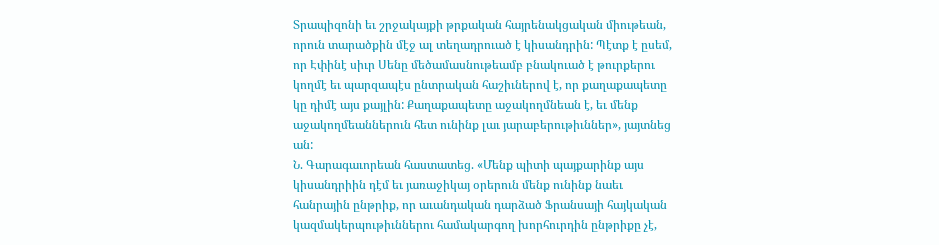Տրապիզոնի եւ շրջակայքի թրքական հայրենակցական միութեան, որուն տարածքին մէջ ալ տեղադրուած է կիսանդրին: Պէտք է ըսեմ, որ Էփինէ սիւր Սենը մեծամասնութեամբ բնակուած է թուրքերու կողմէ եւ պարզապէս ընտրական հաշիւներով է, որ քաղաքապետը կը դիմէ այս քայլին: Քաղաքապետը աջակողմնեան է, եւ մենք աջակողմեաններուն հետ ունինք լաւ յարաբերութիւններ», յայտնեց ան:
Ն. Գարագաւորեան հաստատեց. «Մենք պիտի պայքարինք այս կիսանդրիին դէմ եւ յառաջիկայ օրերուն մենք ունինք նաեւ հանրային ընթրիք, որ աւանդական դարձած Ֆրանսայի հայկական կազմակերպութիւններու համակարգող խորհուրդին ընթրիքը չէ,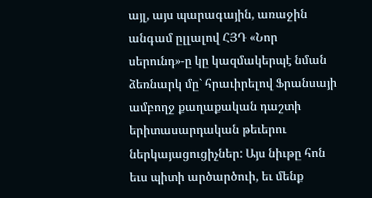այլ, այս պարագային, առաջին անգամ ըլլալով ՀՅԴ «Նոր սերունդ»-ը կը կազմակերպէ նման ձեռնարկ մը` հրաւիրելով Ֆրանսայի ամբողջ քաղաքական դաշտի երիտասարդական թեւերու ներկայացուցիչներ: Այս նիւթը հոն եւս պիտի արծարծուի, եւ մենք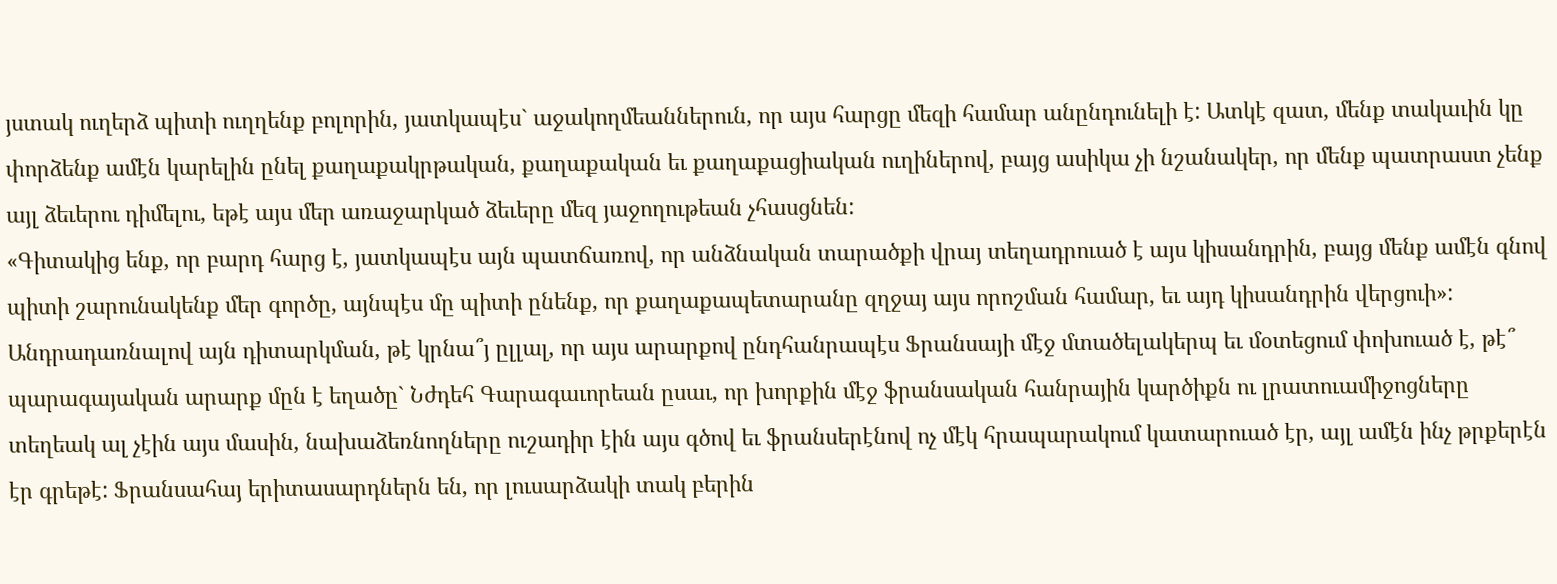յստակ ուղերձ պիտի ուղղենք բոլորին, յատկապէս` աջակողմեաններուն, որ այս հարցը մեզի համար անընդունելի է: Ատկէ զատ, մենք տակաւին կը փորձենք ամէն կարելին ընել քաղաքակրթական, քաղաքական եւ քաղաքացիական ուղիներով, բայց ասիկա չի նշանակեր, որ մենք պատրաստ չենք այլ ձեւերու դիմելու, եթէ այս մեր առաջարկած ձեւերը մեզ յաջողութեան չհասցնեն:
«Գիտակից ենք, որ բարդ հարց է, յատկապէս այն պատճառով, որ անձնական տարածքի վրայ տեղադրուած է այս կիսանդրին, բայց մենք ամէն գնով պիտի շարունակենք մեր գործը, այնպէս մը պիտի ընենք, որ քաղաքապետարանը զղջայ այս որոշման համար, եւ այդ կիսանդրին վերցուի»:
Անդրադառնալով այն դիտարկման, թէ կրնա՞յ ըլլալ, որ այս արարքով ընդհանրապէս Ֆրանսայի մէջ մտածելակերպ եւ մօտեցում փոխուած է, թէ՞ պարագայական արարք մըն է եղածը` Նժդեհ Գարագաւորեան ըսաւ, որ խորքին մէջ ֆրանսական հանրային կարծիքն ու լրատուամիջոցները տեղեակ ալ չէին այս մասին, նախաձեռնողները ուշադիր էին այս գծով եւ ֆրանսերէնով ոչ մէկ հրապարակում կատարուած էր, այլ ամէն ինչ թրքերէն էր գրեթէ: Ֆրանսահայ երիտասարդներն են, որ լուսարձակի տակ բերին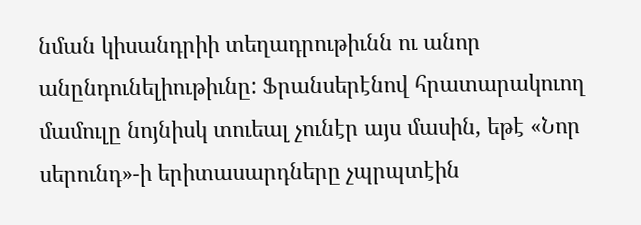նման կիսանդրիի տեղադրութիւնն ու անոր անընդունելիութիւնը: Ֆրանսերէնով հրատարակուող մամուլը նոյնիսկ տուեալ չունէր այս մասին, եթէ «Նոր սերունդ»-ի երիտասարդները չպրպտէին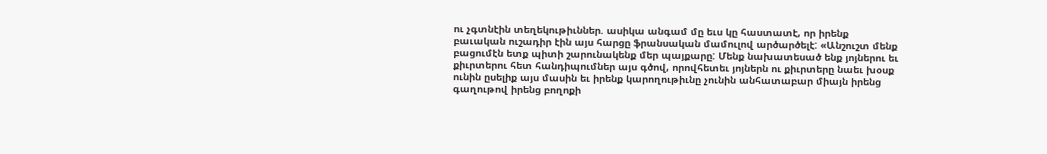ու չգտնէին տեղեկութիւններ. ասիկա անգամ մը եւս կը հաստատէ, որ իրենք բաւական ուշադիր էին այս հարցը ֆրանսական մամուլով արծարծելէ: «Անշուշտ մենք բացումէն ետք պիտի շարունակենք մեր պայքարը: Մենք նախատեսած ենք յոյներու եւ քիւրտերու հետ հանդիպումներ այս գծով, որովհետեւ յոյներն ու քիւրտերը նաեւ խօսք ունին ըսելիք այս մասին եւ իրենք կարողութիւնը չունին անհատաբար միայն իրենց գաղութով իրենց բողոքի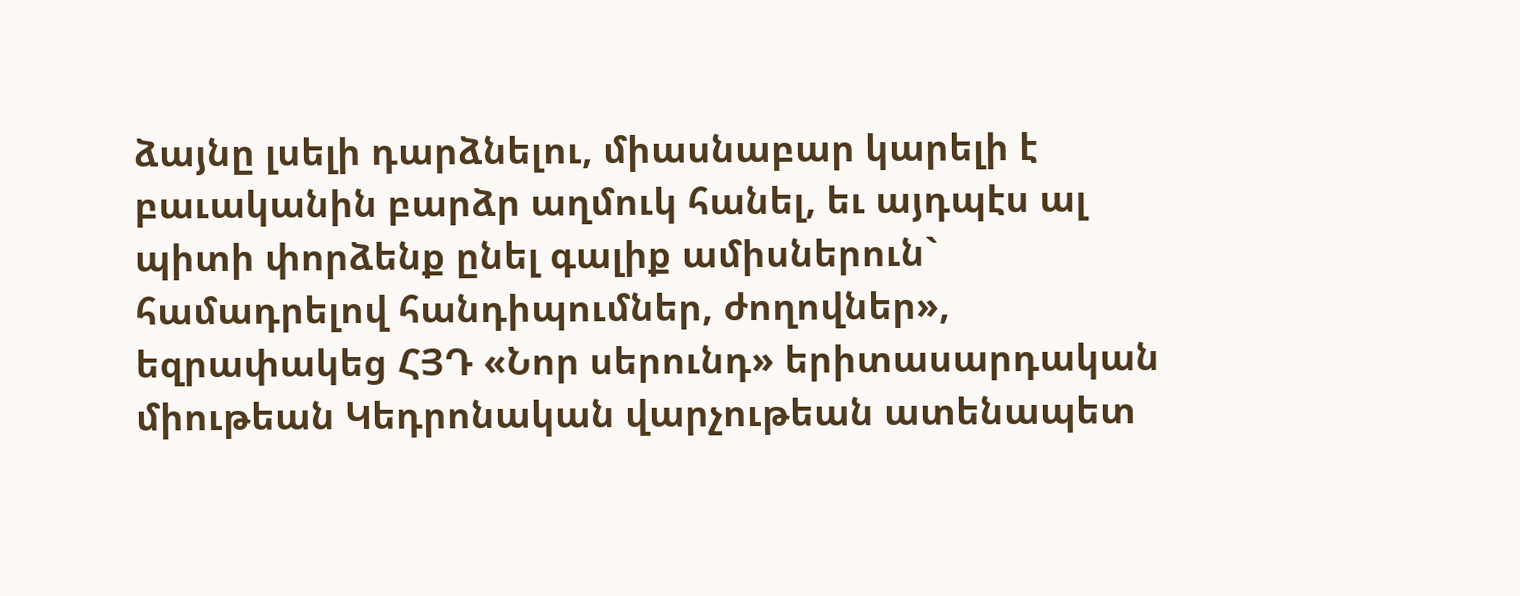ձայնը լսելի դարձնելու, միասնաբար կարելի է բաւականին բարձր աղմուկ հանել, եւ այդպէս ալ պիտի փորձենք ընել գալիք ամիսներուն` համադրելով հանդիպումներ, ժողովներ», եզրափակեց ՀՅԴ «Նոր սերունդ» երիտասարդական միութեան Կեդրոնական վարչութեան ատենապետ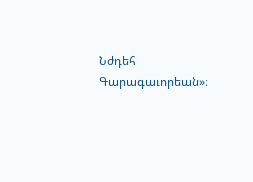Նժդեհ Գարագաւորեան»։